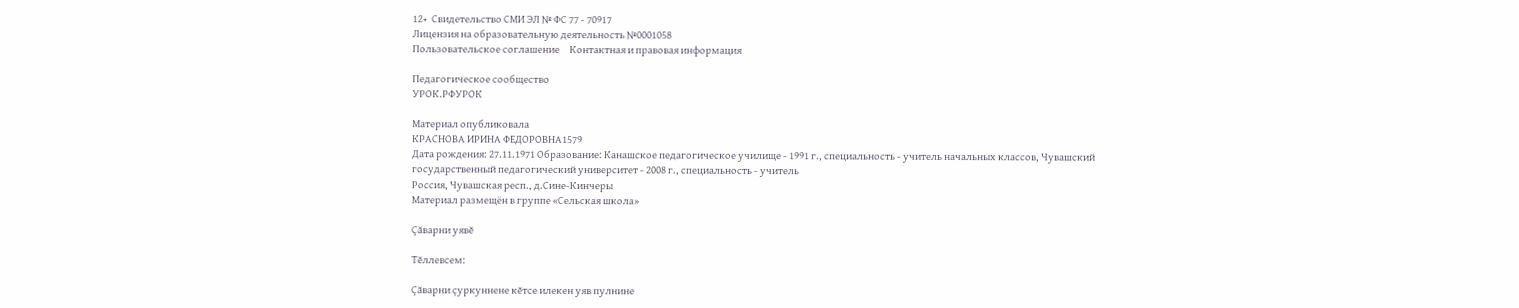12+  Свидетельство СМИ ЭЛ № ФС 77 - 70917
Лицензия на образовательную деятельность №0001058
Пользовательское соглашение     Контактная и правовая информация

Педагогическое сообщество
УРОК.РФУРОК

Материал опубликовала
КРАСНОВА ИРИНА ФЕДОРОВНА1579
Дата рождения: 27.11.1971 Образование: Канашское педагогическое училище - 1991 г., специальность - учитель начальных классов, Чувашский государственный педагогический университет - 2008 г., специальность - учитель
Россия, Чувашская респ., д.Сине-Кинчеры
Материал размещён в группе «Сельская школа»

Çăварни уявĕ

Тĕллевсем:

Çăварни çуркуннене кĕтсе илекен уяв пулнине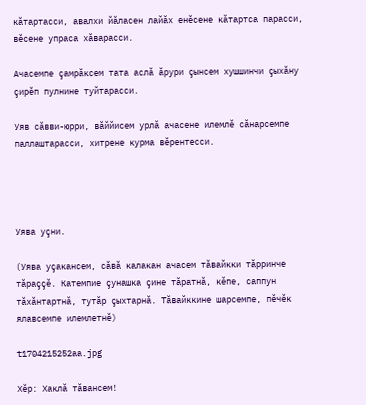кăтартасси, авалхи йăласен лайăх енĕсене кăтартса парасси, вĕсене упраса хăварасси.

Ачасемпе çамрăксем тата аслă ăрури çынсем хушшинчи çыхăну çирĕп пулнине туйтарасси.

Уяв сăвви-юрри, вăййисем урлă ачасене илемлĕ сăнарсемпе паллаштарасси, хитрене курма вĕрентесси.




Уява уçни.

(Уява уçакансем, сăвă калакан ачасем тăвайкки тăрринче тăраççĕ. Катемпие çунашка çине тăратнă, кĕпе, саппун тăхăнтартнă, тутăр çыхтарнă. Тăвайккине шарсемпе, пĕчĕк ялавсемпе илемлетнĕ)

t1704215252aa.jpg

Хĕр: Хаклă тăвансем!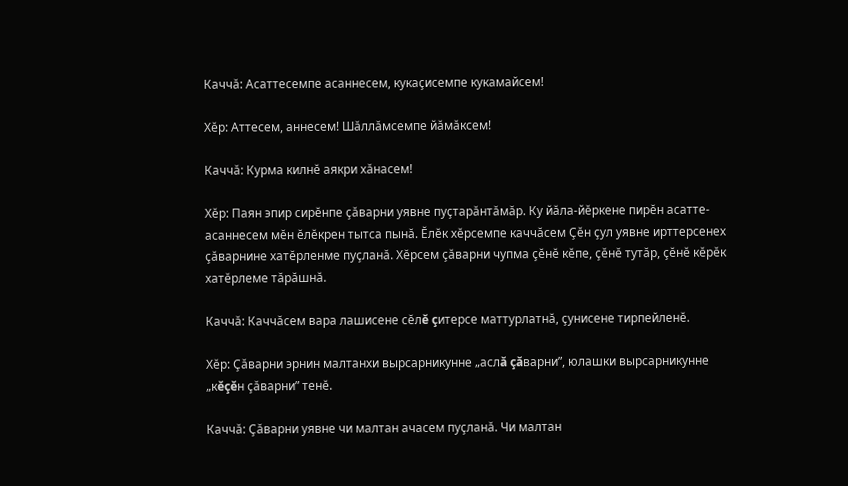Каччă: Асаттесемпе асаннесем, кукаçисемпе кукамайсем!

Хĕр: Аттесем, аннесем! Шăллăмсемпе йăмăксем!

Каччă: Курма килнĕ аякри хăнасем!

Хĕр: Паян эпир сирĕнпе çăварни уявне пуçтарăнтăмăр. Ку йăла-йĕркене пирĕн асатте-асаннесем мĕн ĕлĕкрен тытса пынă. Ĕлĕк хĕрсемпе каччăсем Çĕн çул уявне ирттерсенех çăварнине хатĕрленме пуçланă. Хĕрсем çăварни чупма çĕнĕ кĕпе, çĕнĕ тутăр, çĕнĕ кĕрĕк хатĕрлеме тăрăшнă.

Каччă: Каччăсем вара лашисене сĕлĕ çитерсе маттурлатнă, çунисене тирпейленĕ.

Хĕр: Çăварни эрнин малтанхи вырсарникунне „аслă çăварни”, юлашки вырсарникунне „кĕçĕн çăварни” тенĕ.

Каччă: Çăварни уявне чи малтан ачасем пуçланă. Чи малтан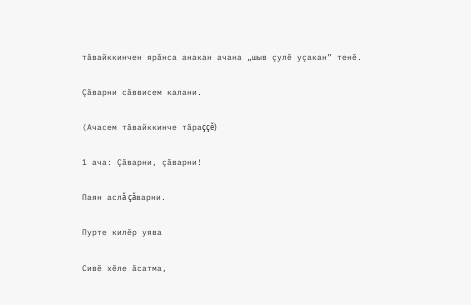тăвайккинчен ярăнса анакан ачана „шыв çулĕ уçакан” тенĕ.

Çăварни сăввисем калани.

(Ачасем тăвайккинче тăраççĕ)

1 ача: Çăварни, çăварни!

Паян аслă çăварни.

Пурте килĕр уява

Сивĕ хĕле ăсатма,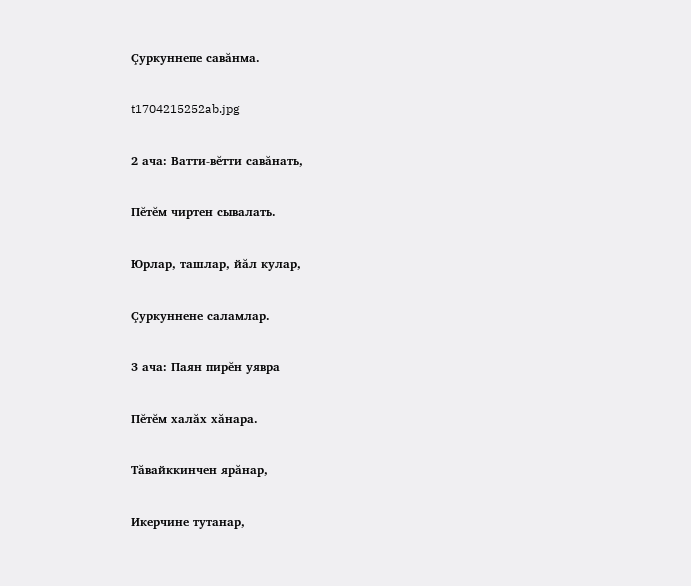Çуркуннепе савăнма.

t1704215252ab.jpg

2 ача: Ватти-вĕтти савăнать,

Пĕтĕм чиртен сывалать.

Юрлар, ташлар, йăл кулар,

Çуркуннене саламлар.

3 ача: Паян пирĕн уявра

Пĕтĕм халăх хăнара.

Тăвайккинчен ярăнар,

Икерчине тутанар,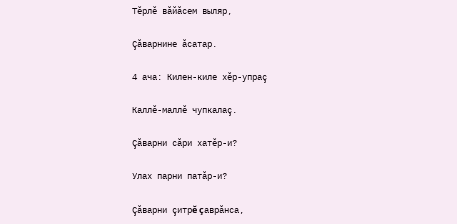Тĕрлĕ вăйăсем выляр,

Çăварнине ăсатар.

4 ача: Килен-киле хĕр-упраç

Каллĕ-маллĕ чупкалаç.

Çăварни сăри хатĕр-и?

Улах парни патăр-и?

Çăварни çитрĕ çаврăнса,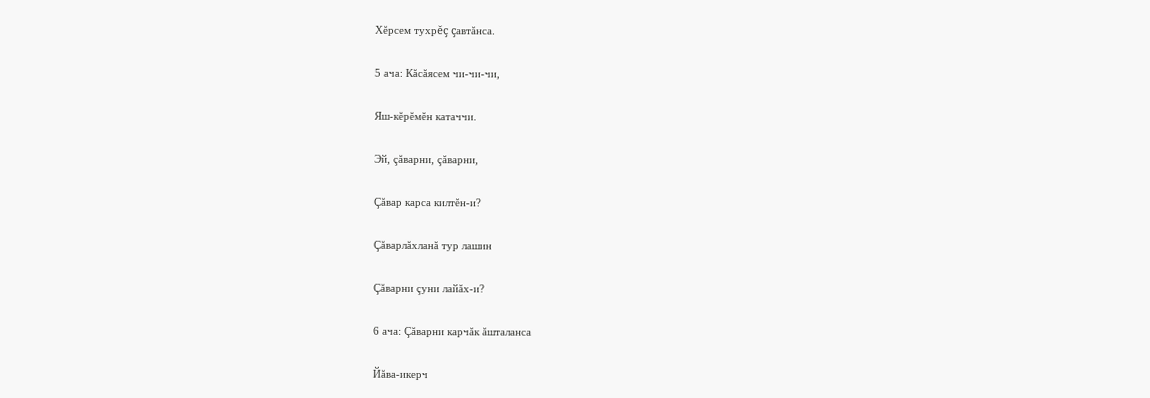Хĕрсем тухрĕç çавтăнса.

5 ача: Кăсăясем чи-чи-чи,

Яш-кĕрĕмĕн катаччи.

Эй, çăварни, çăварни,

Çăвар карса килтĕн-и?

Çăварлăхланă тур лашин

Çăварни çуни лайăх-и?

6 ача: Çăварни карчăк ăшталанса

Йăва-икерч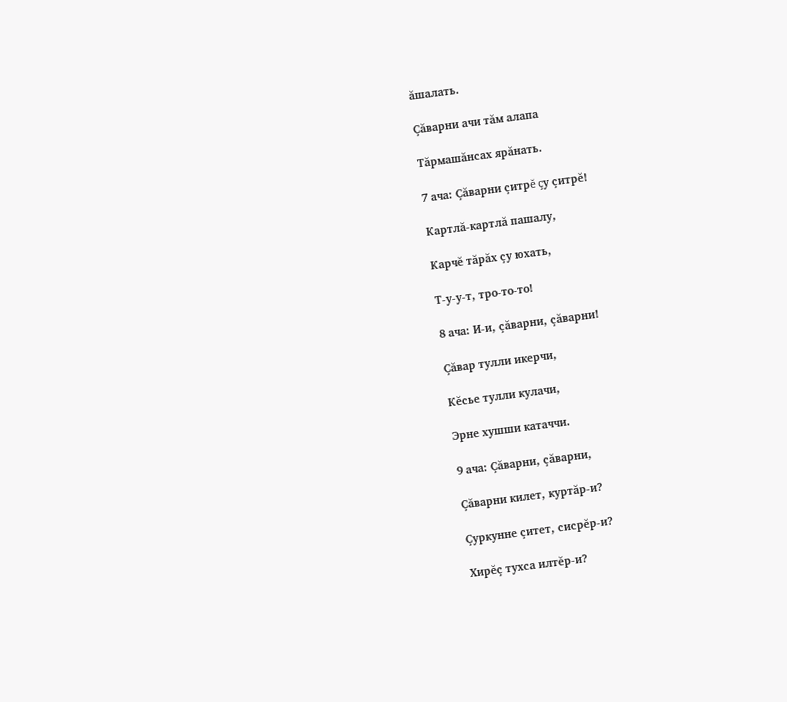ăшалать.

Çăварни ачи тăм алапа

Тăрмашăнсах ярăнать.

7 ача: Çăварни çитрĕ çу çитрĕ!

Картлă-картлă пашалу,

Карчĕ тăрăх çу юхать,

Т-у-у-т, тро-то-то!

8 ача: И-и, çăварни, çăварни!

Çăвар тулли икерчи,

Кĕсье тулли кулачи,

Эрне хушши катаччи.

9 ача: Çăварни, çăварни,

Çăварни килет, куртăр-и?

Çуркунне çитет, сисрĕр-и?

Хирĕç тухса илтĕр-и?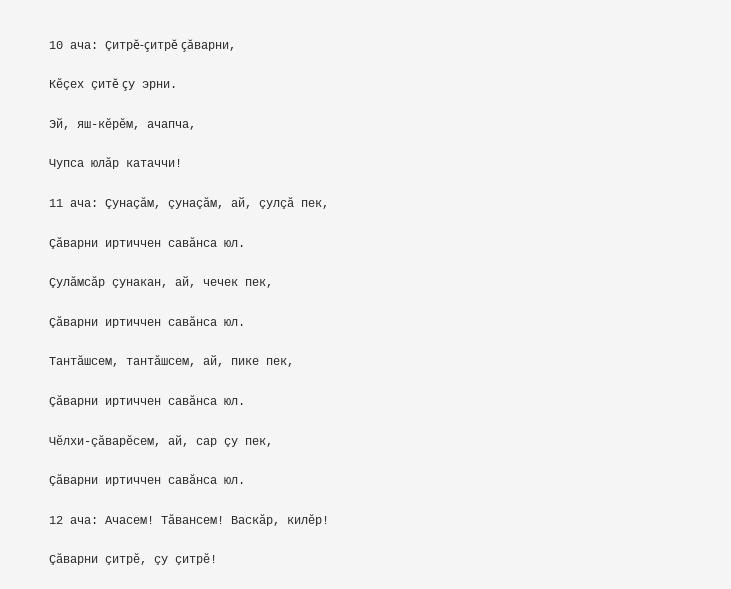10 ача: Çитрĕ-çитрĕ çăварни,

Кĕçех çитĕ çу эрни.

Эй, яш-кĕрĕм, ачапча,

Чупса юлăр катаччи!

11 ача: Çунаçăм, çунаçăм, ай, çулçă пек,

Çăварни иртиччен савăнса юл.

Çулăмсăр çунакан, ай, чечек пек,

Çăварни иртиччен савăнса юл.

Тантăшсем, тантăшсем, ай, пике пек,

Çăварни иртиччен савăнса юл.

Чĕлхи-çăварĕсем, ай, сар çу пек,

Çăварни иртиччен савăнса юл.

12 ача: Ачасем! Тăвансем! Васкăр, килĕр!

Çăварни çитрĕ, çу çитрĕ!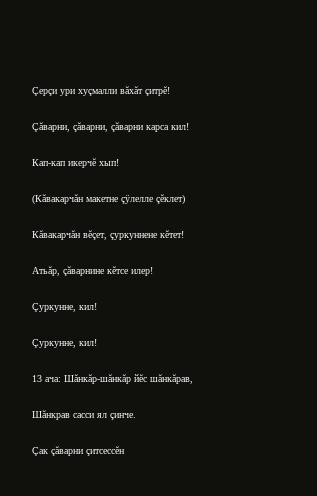Çерçи ури хуçмалли вăхăт çитрĕ!

Çăварни, çăварни, çăварни карса кил!

Кап-кап икерчĕ хып!

(Кăвакарчăн макетне çÿлелле çĕклет)

Кăвакарчăн вĕçет, çуркуннене кĕтет!

Атьăр, çăварнине кĕтсе илер!

Çуркунне, кил!

Çуркунне, кил!

13 ача: Шăнкăр-шăнкăр йĕс шăнкăрав,

Шăнкрав сасси ял çинче.

Çак çăварни çитсессĕн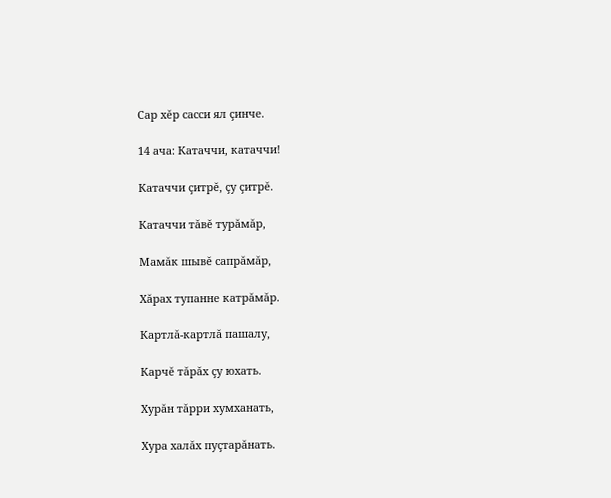Сар хĕр сасси ял çинче.

14 ача: Катаччи, катаччи!

Катаччи çитрĕ, çу çитрĕ.

Катаччи тăвĕ турăмăр,

Мамăк шывĕ сапрăмăр,

Хăрах тупанне катрăмăр.

Картлă-картлă пашалу,

Карчĕ тăрăх çу юхать.

Хурăн тăрри хумханать,

Хура халăх пуçтарăнать.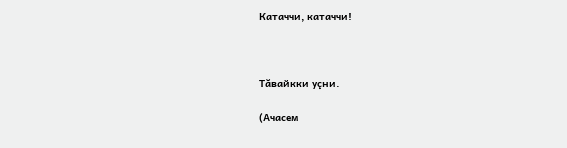Катаччи, катаччи!



Тăвайкки уçни.

(Ачасем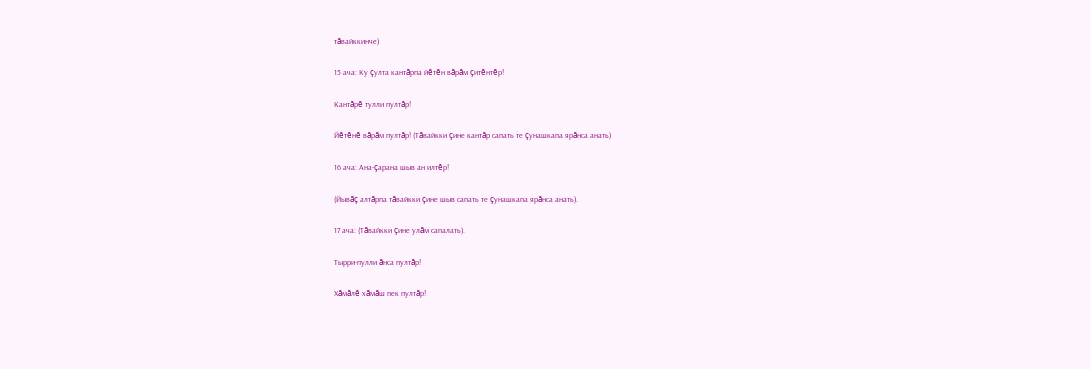тăвайккинче)

15 ача: Ку çулта кантăрпа йĕтĕн вăрăм çитĕнтĕр!

Кантăрĕ тулли пултăр!

Йĕтĕнĕ вăрăм пултăр! (Тăвайкки çине кантăр сапать те çунашкапа ярăнса анать)

16 ача: Ана-çарана шыв ан илтĕр!

(Йывăç алтăрпа тăвайкки çине шыв сапать те çунашкапа ярăнса анать).

17 ача: (Тăвайкки çине улăм сапалать).

Тырри-пулли ăнса пултăр!

Хăмăлĕ хăмăш пек пултăр!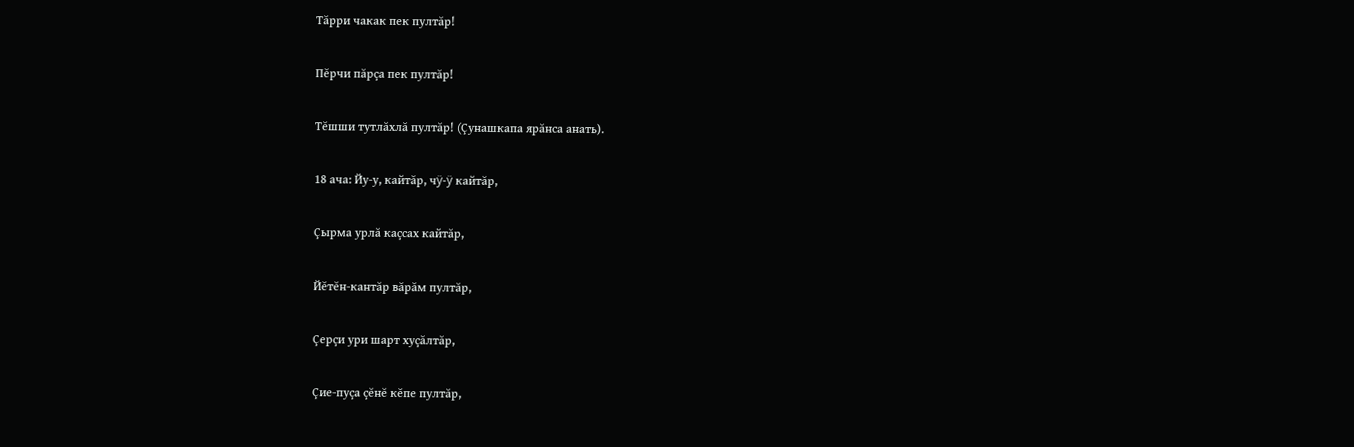Тăрри чакак пек пултăр!

Пĕрчи пăрçа пек пултăр!

Тĕшши тутлăхлă пултăр! (Çунашкапа ярăнса анать).

18 ача: Йу-у, кайтăр, чÿ-ÿ кайтăр,

Çырма урлă каçсах кайтăр,

Йĕтĕн-кантăр вăрăм пултăр,

Çерçи ури шарт хуçăлтăр,

Çие-пуçа çĕнĕ кĕпе пултăр,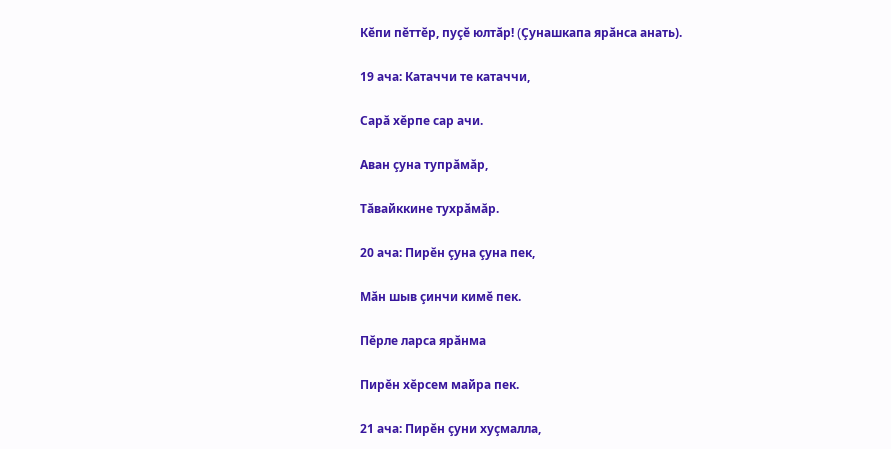Кĕпи пĕттĕр, пуçĕ юлтăр! (Çунашкапа ярăнса анать).

19 ача: Катаччи те катаччи,

Сарă хĕрпе сар ачи.

Аван çуна тупрăмăр,

Тăвайккине тухрăмăр.

20 ача: Пирĕн çуна çуна пек,

Мăн шыв çинчи кимĕ пек.

Пĕрле ларса ярăнма

Пирĕн хĕрсем майра пек.

21 ача: Пирĕн çуни хуçмалла,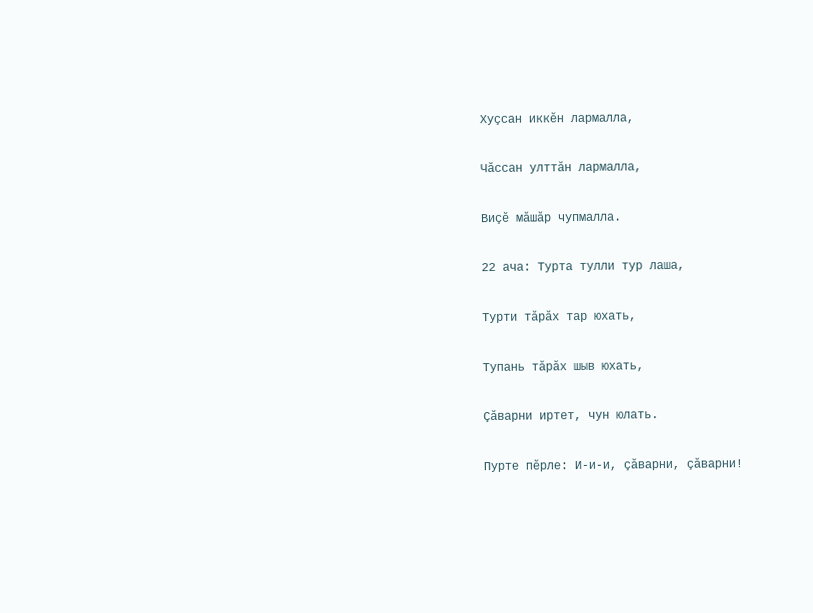Хуçсан иккĕн лармалла,

Чăссан улттăн лармалла,

Виçĕ мăшăр чупмалла.

22 ача: Турта тулли тур лаша,

Турти тăрăх тар юхать,

Тупань тăрăх шыв юхать,

Çăварни иртет, чун юлать.

Пурте пĕрле: И-и-и, çăварни, çăварни!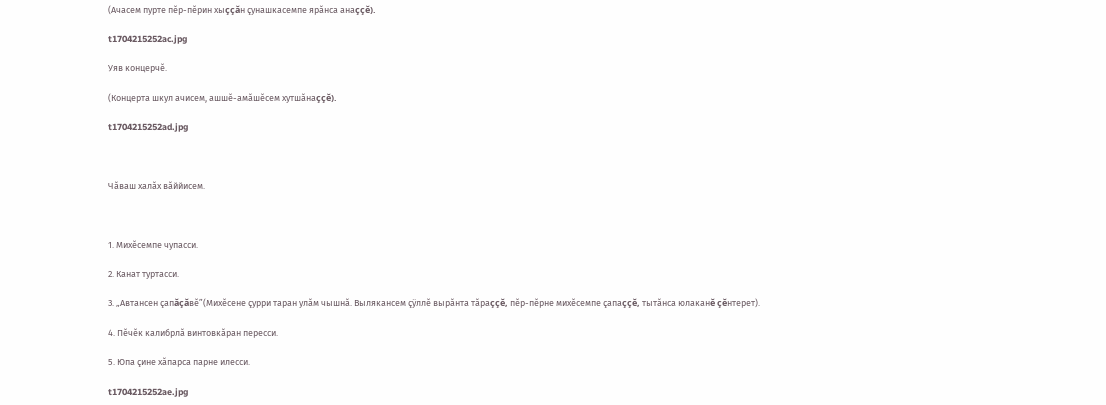(Ачасем пурте пĕр-пĕрин хыççăн çунашкасемпе ярăнса анаççĕ).

t1704215252ac.jpg

Уяв концерчĕ.

(Концерта шкул ачисем, ашшĕ-амăшĕсем хутшăнаççĕ).

t1704215252ad.jpg



Чăваш халăх вăййисем.



1. Михĕсемпе чупасси.

2. Канат туртасси.

3. „Автансен çапăçăвĕ”(Михĕсене çурри таран улăм чышнă. Вылякансем çÿллĕ вырăнта тăраççĕ, пĕр-пĕрне михĕсемпе çапаççĕ, тытăнса юлаканĕ çĕнтерет).

4. Пĕчĕк калибрлă винтовкăран пересси.

5. Юпа çине хăпарса парне илесси.

t1704215252ae.jpg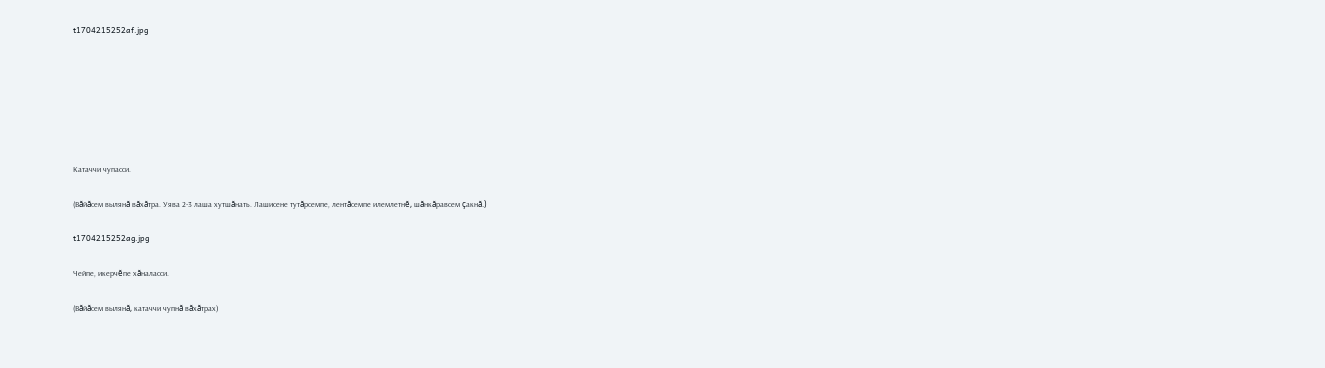t1704215252af.jpg







Катаччи чупасси.

(Вăйăсем вылянă вăхăтра. Уява 2-3 лаша хутшăнать. Лашисене тутăрсемпе, лентăсемпе илемлетнĕ, шăнкăравсем çакнă.)

t1704215252ag.jpg

Чейпе, икерчĕпе хăналасси.

(Вăйăсем вылянă, катаччи чупнă вăхăтрах)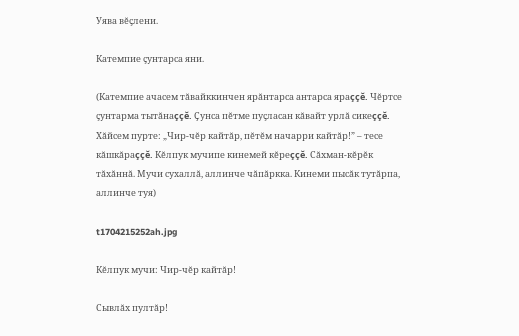Уява вĕçлени.

Катемпие çунтарса яни.

(Катемпие ачасем тăвайккинчен ярăнтарса антарса яраççĕ. Чĕртсе çунтарма тытăнаççĕ. Çунса пĕтме пуçласан кăвайт урлă сикеççĕ. Хăйсем пурте: „Чир-чĕр кайтăр, пĕтĕм начарри кайтăр!” – тесе кăшкăраççĕ. Кĕлпук мучипе кинемей кĕреççĕ. Сăхман-кĕрĕк тăхăннă. Мучи сухаллă, аллинче чăпăркка. Кинеми пысăк тутăрпа, аллинче туя)

t1704215252ah.jpg

Кĕлпук мучи: Чир-чĕр кайтăр!

Сывлăх пултăр!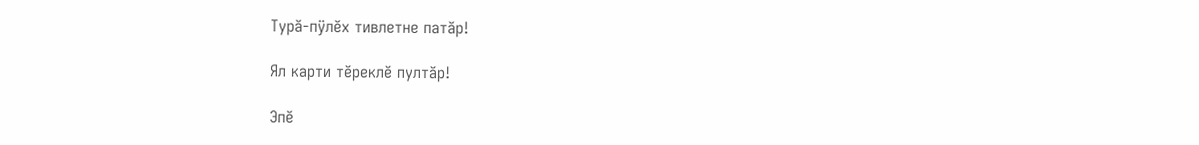Турă-пÿлĕх тивлетне патăр!

Ял карти тĕреклĕ пултăр!

Эпĕ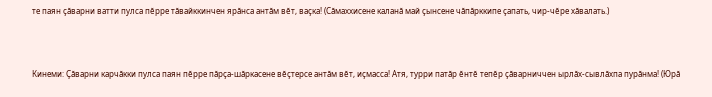те паян çăварни ватти пулса пĕрре тăвайккинчен ярăнса антăм вĕт, ваçка! (Сăмаххисене каланă май çынсене чăпăрккипе çапать, чир-чĕре хăвалать.)



Кинеми: Çăварни карчăкки пулса паян пĕрре пăрçа-шăркасене вĕçтерсе антăм вĕт, иçмасса! Атя, турри патăр ĕнтĕ тепĕр çăварниччен ырлăх-сывлăхпа пурăнма! (Юрă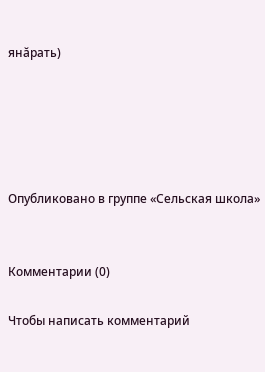янăрать)





Опубликовано в группе «Сельская школа»


Комментарии (0)

Чтобы написать комментарий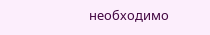необходимо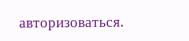авторизоваться.